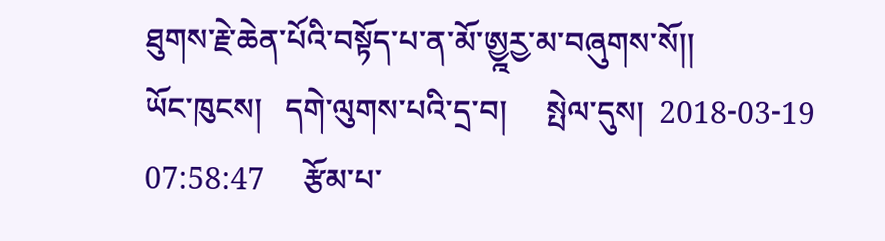ཐུགས་རྗེ་ཆེན་པོའི་བསྟོད་པ་ན་མོ་ཨྱྰརྱ་མ་བཞུགས་སོ།།
ཡོང་ཁུངས།   དགེ་ལུགས་པའི་དྲ་བ།     སྤེལ་དུས།  2018-03-19 07:58:47     རྩོམ་པ་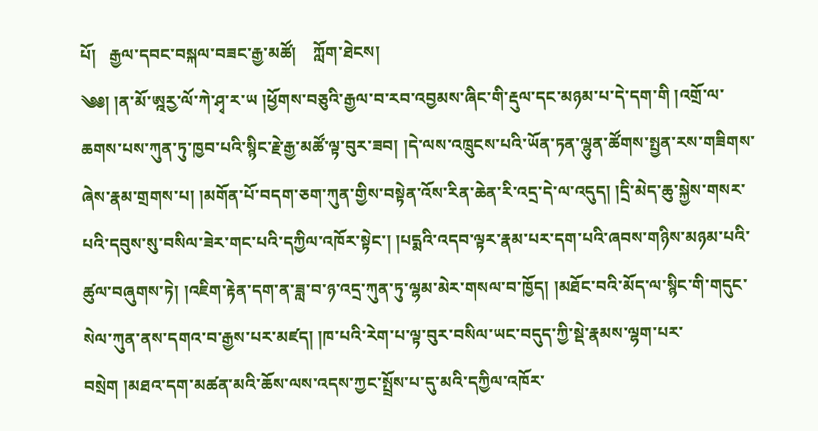པོ།   རྒྱལ་དབང་བསྐལ་བཟང་རྒྱ་མཚོ།    ཀློག་ཐེངས།
༄༅། །ན་མོ་ཨྰརྱ་ལོ་ཀེ་ཤྭ་ར་ཡ །ཕྱོགས་བཅུའི་རྒྱལ་བ་རབ་འབྱམས་ཞིང་གི་རྡུལ་དང་མཉམ་པ་དེ་དག་གི །འགྲོ་ལ་ཆགས་པས་ཀུན་ཏུ་ཁྱབ་པའི་སྙིང་རྗེ་རྒྱ་མཚོ་ལྟ་བུར་ཟབ། །དེ་ལས་འཁྲུངས་པའི་ཡོན་ཏན་ལྷུན་ཚོགས་སྤྱན་རས་གཟིགས་ཞེས་རྣམ་གྲགས་པ། །མགོན་པོ་བདག་ཅག་ཀུན་གྱིས་བསྟེན་འོས་རིན་ཆེན་རི་འདྲ་དེ་ལ་འདུད། །དྲི་མེད་ཆུ་སྐྱེས་གསར་པའི་དབུས་སུ་བསིལ་ཟེར་གང་པའི་དཀྱིལ་འཁོར་སྟེང་། །པདྨའི་འདབ་ལྟར་རྣམ་པར་དག་པའི་ཞབས་གཉིས་མཉམ་པའི་ཚུལ་བཞུགས་ཏེ། །འཇིག་རྟེན་དག་ན་ཟླ་བ་ཉ་འདྲ་ཀུན་ཏུ་ལྷམ་མེར་གསལ་བ་ཁྱོད། །མཐོང་བའི་མོད་ལ་སྙིང་གི་གདུང་སེལ་ཀུན་ནས་དགའ་བ་རྒྱས་པར་མཛད། །ཁ་པའི་རེག་པ་ལྟ་བུར་བསིལ་ཡང་བདུད་ཀྱི་སྡེ་རྣམས་ལྷག་པར་བསྲེག །མཐའ་དག་མཚན་མའི་ཆོས་ལས་འདས་ཀྱང་སྤྲོས་པ་དུ་མའི་དཀྱིལ་འཁོར་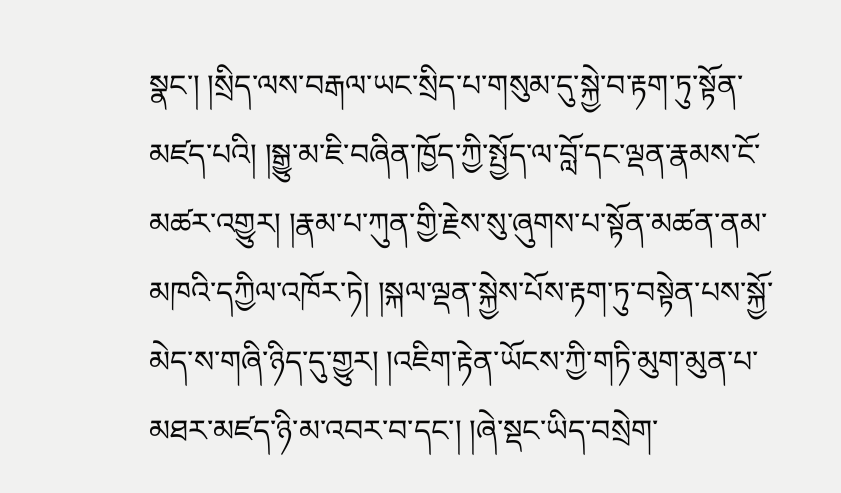སྣང་། །སྲིད་ལས་བརྒལ་ཡང་སྲིད་པ་གསུམ་དུ་སྐྱེ་བ་རྟག་ཏུ་སྟོན་མཛད་པའི། །སྒྱུ་མ་ཇི་བཞིན་ཁྱོད་ཀྱི་སྤྱོད་ལ་བློ་དང་ལྡན་རྣམས་ངོ་མཚར་འགྱུར། །རྣམ་པ་ཀུན་གྱི་རྗེས་སུ་ཞུགས་པ་སྟོན་མཚན་ནམ་མཁའི་དཀྱིལ་འཁོར་ཏེ། །སྐལ་ལྡན་སྐྱེས་པོས་རྟག་ཏུ་བསྟེན་པས་སྐྱོ་མེད་ས་གཞི་ཉིད་དུ་གྱུར། །འཇིག་རྟེན་ཡོངས་ཀྱི་གཏི་མུག་མུན་པ་མཐར་མཛད་ཉི་མ་འབར་བ་དང་། །ཞེ་སྡང་ཡིད་བསྲེག་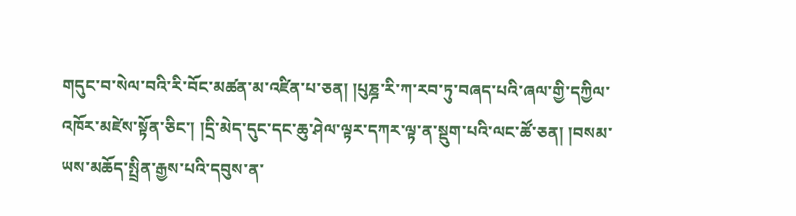གདུང་བ་སེལ་བའི་རི་བོང་མཚན་མ་འཛིན་པ་ཅན། །པུཎྜ་རི་ཀ་རབ་ཏུ་བཞད་པའི་ཞལ་གྱི་དཀྱིལ་འཁོར་མཛེས་སྟོན་ཅིང་། །དྲི་མེད་དུང་དང་ཆུ་ཤེལ་ལྟར་དཀར་ལྟ་ན་སྡུག་པའི་ལང་ཚོ་ཅན། །བསམ་ཡས་མཆོད་སྤྲིན་རྒྱས་པའི་དབུས་ན་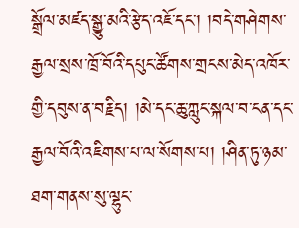སྒྲོལ་མཛད་སྒྱུ་མའི་རྩེད་འཇོ་དང་། །བདེ་གཤེགས་རྒྱལ་སྲས་ཁྲོ་བོའི་དཔུང་ཚོགས་གྲངས་མེད་འཁོར་གྱི་དབུས་ན་བརྗིད། །མེ་དང་ཆུ་ཀླུང་སྐལ་བ་ངན་དང་རྒྱལ་བོའི་འཇིགས་པ་ལ་སོགས་པ། །ཤིན་ཏུ་ཉམ་ཐག་གནས་སུ་ལྷུང་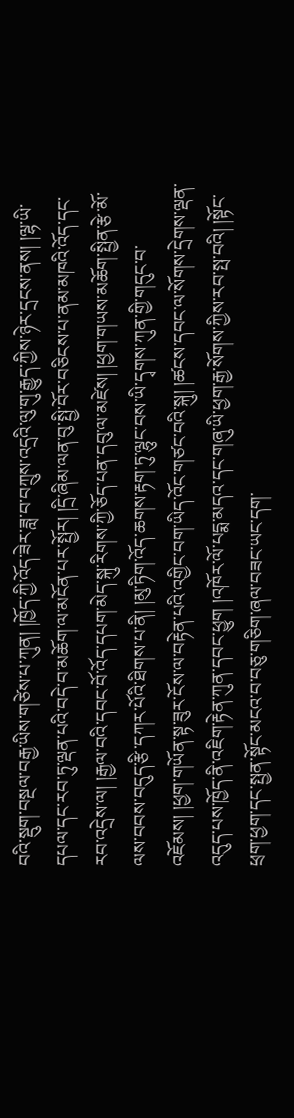བའི་སྡུག་བསྔལ་བརྒྱ་ཡིས་གཙེས་པ་ཀུན། །ཁྱོད་ཀྱི་འོད་ཟེར་ཟླ་བ་བཀྲུས་འདྲའི་ལུ་གུ་རྒྱུད་ཀྱིས་ཉེར་དྲངས་ནས། །ལྷ་ཡི་དཔལ་དང་རབ་ཏུ་ལྡན་པའི་བདེ་བ་མཆོག་ལ་མངོན་པར་སྤྱོར། །དྲི་ཞིམ་ལན་བུ་སྤྱི་བོར་བཅིངས་པ་ནམ་མཁའི་འོད་དང་རབ་འདྲེས་ལ། །རྒྱལ་བའི་དབང་བོ་འོད་དཔག་མེད་སྐུ་རིགས་ཀྱི་ཅོད་པན་དབུ་ལ་མཛེས། །ཕྱག་གཡས་མཆོག་སྤྱིན་རྩེ་མོ་ལས་བབས་བདུད་རྩི་དཀར་པོའི་ཐིགས་པ་ནི། །མུ་ཏིག་འོད་ཆགས་རྟག་ཏུ་ལྷུང་བས་ཡི་དྭགས་ཀུན་གྱི་གདུང་བ་འཇོམས། །ཕྱག་གཡོན་སྟ་ཟུར་ངོས་ལ་བརྟེན་པའི་འགྱིང་བག་ཡིད་འོང་གཙང་བའི་སྐུ། །ཚངས་དབང་ལ་སོགས་དྲེགས་ལྡན་འདུད་པས་ཁྱོད་ནི་འཇིག་རྟེན་ཀུན་དབང་ཕྱུག །འཁོར་ལོ་པདྨ་མདའ་དང་གཞུ་ཡི་ཕྱག་རྒྱ་སོགས་ཀྱིས་རབ་སྤ་བའི། །སྟོང་ཕྲག་ཕྱག་དང་སྤྱན་སྟོང་མངའ་བ་བཅུ་གཅིག་ཞལ་བཟང་ཡང་དག་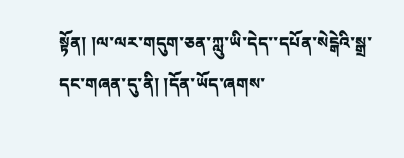སྟོན། །ལ་ལར་གདུག་ཅན་ཀླུ་ཡི་དེད་་དཔོན་སེངྒེའི་སྒྲ་དང་གཞན་དུ་ནི། །དོན་ཡོད་ཞགས་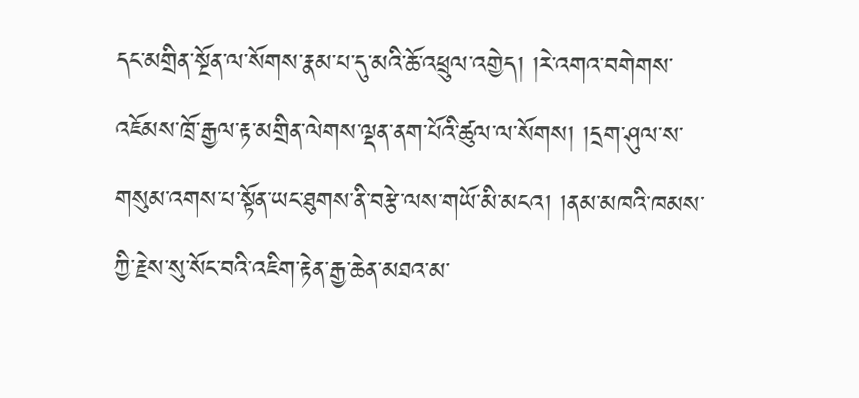དང་མགྲིན་སྔོན་ལ་སོགས་རྣམ་པ་དུ་མའི་ཆོ་འཕྲུལ་འགྱེད། །རེ་འགའ་བགེགས་འཇོམས་ཁྲོ་རྒྱལ་རྟ་མགྲིན་ལེགས་ལྡན་ནག་པོའི་ཚུལ་ལ་སོགས། །དྲག་ཤུལ་ས་གསུམ་འགས་པ་སྟོན་ཡང་ཐུགས་ནི་བརྩེ་ལས་གཡོ་མི་མངའ། །ནམ་མཁའི་ཁམས་ཀྱི་རྗེས་སུ་སོང་བའི་འཇིག་རྟེན་རྒྱ་ཆེན་མཐའ་མ་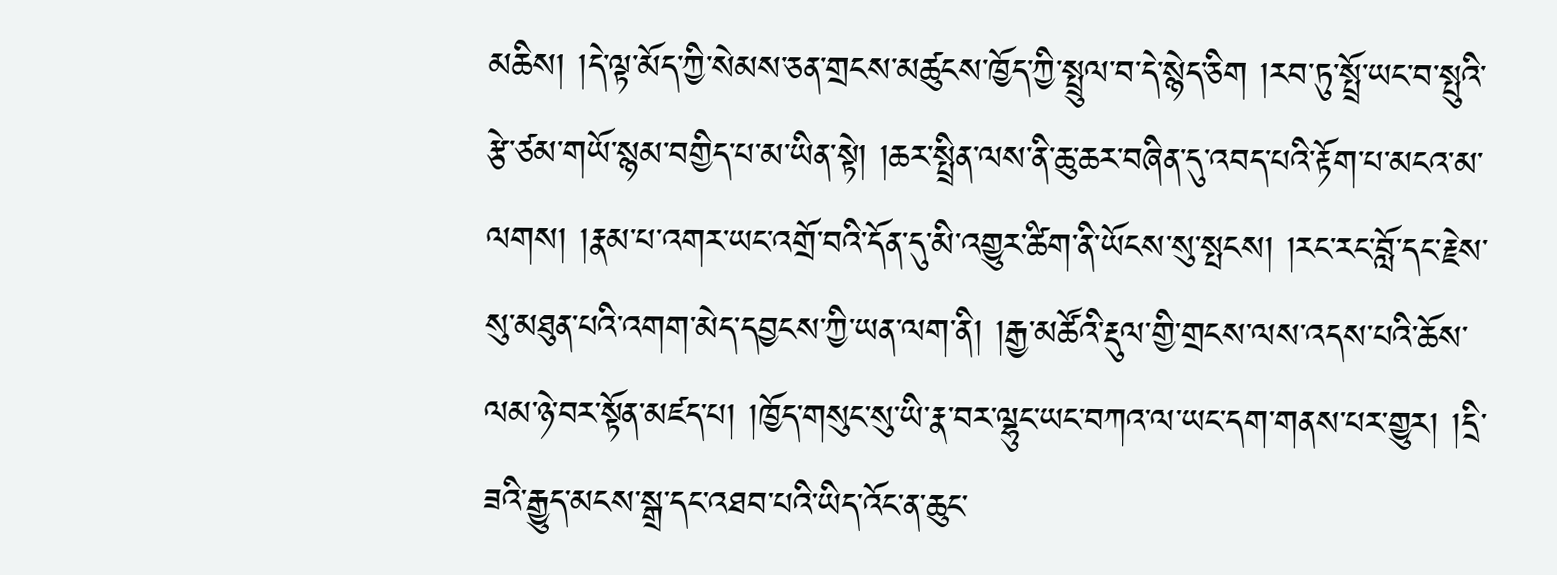མཆིས། །དེ་ལྟ་མོད་ཀྱི་སེམས་ཅན་གྲངས་མཚུངས་ཁྱོད་ཀྱི་སྤྲུལ་བ་དེ་སྙེད་ཅིག །རབ་ཏུ་སྤྲོ་ཡང་བ་སྤུའི་རྩེ་ཙམ་གཡོ་སྙམ་བགྱིད་པ་མ་ཡིན་སྟེ། །ཆར་སྤྲིན་ལས་ནི་ཆུ་ཆར་བཞིན་དུ་འབད་པའི་རྟོག་པ་མངའ་མ་ལགས། །རྣམ་པ་འགར་ཡང་འགྲོ་བའི་དོན་དུ་མི་འགྱུར་ཚིག་ནི་ཡོངས་སུ་སྤངས། །རང་རང་བློ་དང་རྗེས་སུ་མཐུན་པའི་འགག་མེད་དབྱངས་ཀྱི་ཡན་ལག་ནི། །རྒྱ་མཚོའི་རྡུལ་གྱི་གྲངས་ལས་འདས་པའི་ཆོས་ལམ་ཉེ་བར་སྟོན་མཛད་པ། །ཁྱོད་གསུང་སུ་ཡི་རྣ་བར་ལྷུང་ཡང་བཀའ་ལ་ཡང་དག་གནས་པར་གྱུར། །དྲི་ཟའི་རྒྱུད་མངས་སྒྲ་དང་འཐབ་པའི་ཡིད་འོང་ན་ཆུང་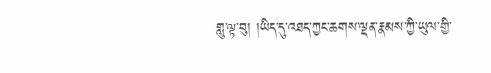གླུ་ལྟ་བུ། །ཡིད་དུ་འཐད་ཀྱང་ཆགས་ལྡན་རྣམས་ཀྱི་ཡུལ་གྱི་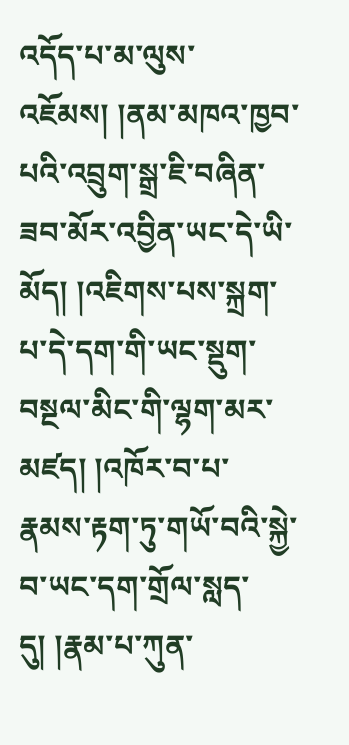འདོད་པ་མ་ལུས་འཇོམས། །ནམ་མཁའ་ཁྱབ་པའི་འབྲུག་སྒྲ་ཇི་བཞིན་ཟབ་མོར་འབྱིན་ཡང་དེ་ཡི་མོད། །འཇིགས་པས་སྐྲག་པ་དེ་དག་གི་ཡང་སྡུག་བསྔལ་མིང་གི་ལྷག་མར་མཛད། །འཁོར་བ་པ་རྣམས་རྟག་ཏུ་གཡོ་བའི་སྐྱེ་བ་ཡང་དག་གྲོལ་སླད་དུ། །རྣམ་པ་ཀུན་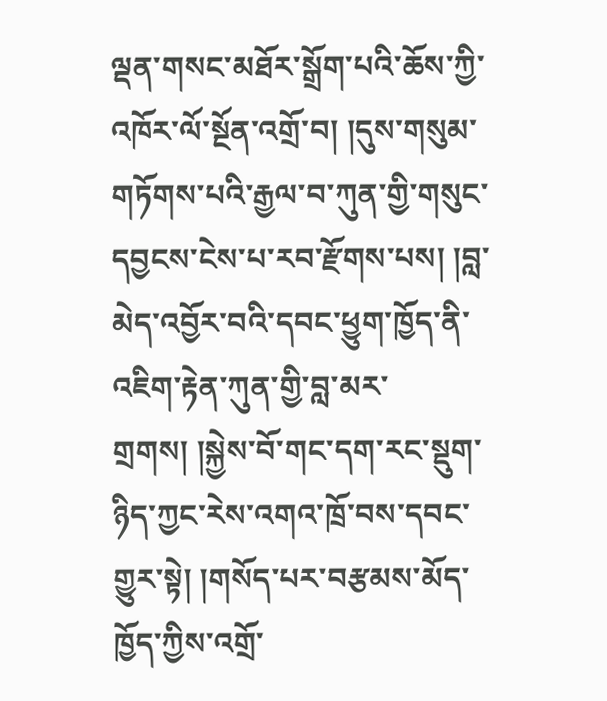ལྡན་གསང་མཐོར་སྒྲོག་པའི་ཆོས་ཀྱི་འཁོར་ལོ་སྔོན་འགྲོ་བ། །དུས་གསུམ་གཏོགས་པའི་རྒྱལ་བ་ཀུན་གྱི་གསུང་དབྱངས་ངེས་པ་རབ་རྫོགས་པས། །བླ་མེད་འབྱོར་བའི་དབང་ཕྱུག་ཁྱོད་ནི་འཇིག་རྟེན་ཀུན་གྱི་བླ་མར་གྲགས། །སྐྱེས་བོ་གང་དག་རང་སྡུག་ཉིད་ཀྱང་རེས་འགའ་ཁྲོ་བས་དབང་གྱུར་སྟེ། །གསོད་པར་བརྩམས་མོད་ཁྱོད་ཀྱིས་འགྲོ་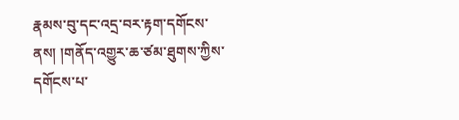རྣམས་བུ་དང་འདྲ་བར་རྟག་དགོངས་ནས། །གནོད་འགྱུར་ཆ་ཙམ་ཐུགས་ཀྱིས་དགོངས་པ་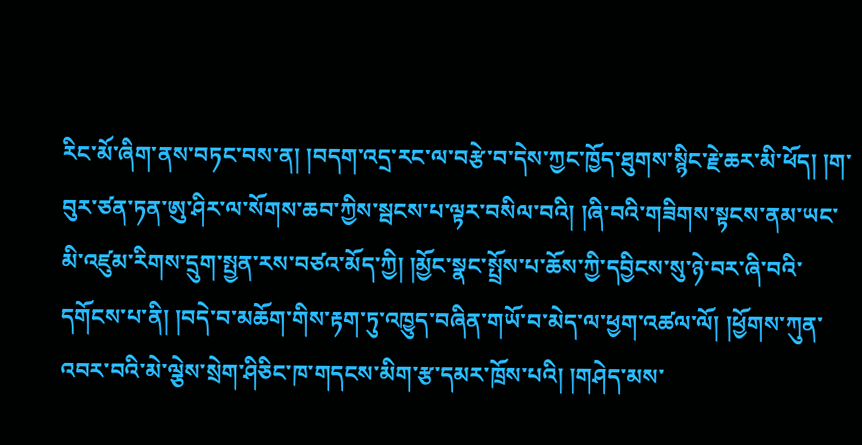རིང་མོ་ཞིག་ནས་བཏང་བས་ན། །བདག་འདྲ་རང་ལ་བརྩེ་བ་དེས་ཀྱང་ཁྱོད་ཐུགས་སྙིང་རྗེ་ཆར་མི་ཕོད། །ག་བུར་ཙན་ཏན་ཨུ་ཤིར་ལ་སོགས་ཆབ་ཀྱིས་སྦངས་པ་ལྟར་བསིལ་བའི། །ཞི་བའི་གཟིགས་སྟངས་ནམ་ཡང་མི་འཛུམ་རིགས་དྲུག་སྤྱན་རས་བཙའ་མོད་ཀྱི། །མྱོང་སྣང་སྤྲོས་པ་ཆོས་ཀྱི་དབྱིངས་སུ་ཉེ་བར་ཞི་བའི་དགོངས་པ་ནི། །བདེ་བ་མཆོག་གིས་རྟག་ཏུ་འཁྱུད་བཞིན་གཡོ་བ་མེད་ལ་ཕྱག་འཚལ་ལོ། །ཕྱོགས་ཀུན་འབར་བའི་མེ་ལྕེས་སྲེག་ཤིཅིང་ཁ་གདངས་མིག་རྩ་དམར་ཁྲོས་པའི། །གཤེད་མས་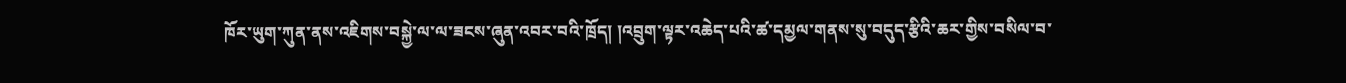ཁོར་ཡུག་ཀུན་ནས་འཇིགས་བསྐྱེ་ལ་ལ་ཟངས་ཞུན་འབར་བའི་ཁྲོད། །འབྲུག་ལྟར་འཆེད་པའི་ཚ་དམྱལ་གནས་སུ་བདུད་རྩིའི་ཆར་གྱིས་བསིལ་བ་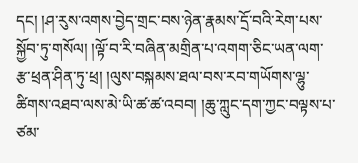དང། །ཤ་རུས་འགས་བྱེད་གྲང་བས་ཉེན་རྣམས་དྲོ་བའི་རེག་པས་སྐྱོབ་ཏུ་གསོལ། །ལྟོ་བ་རི་བཞིན་མགྲིན་པ་འགག་ཅིང་ཡན་ལག་རྩ་ཕྲན་ཤིན་ཏུ་ཕྲ། །ལུས་བསྐམས་ཐལ་བས་རབ་གཡོགས་ལྷུ་ཚིགས་འཐབ་ལས་མེ་ཡི་ཚ་ཚ་འབབ། །ཆུ་ཀླུང་དག་ཀྱང་བལྟས་པ་ཙམ་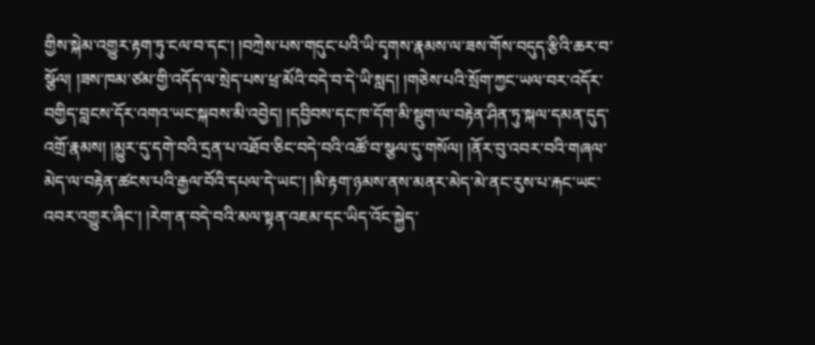གྱིས་སྐེམ་འགྱུར་རྟག་ཏུ་ངལ་བ་དང་། །བཀྲེས་པས་གདུང་པའི་ཡི་དྭགས་རྣམས་ལ་ཟས་གོས་བདུད་རྩིའི་ཆར་བ་སྩོལ། །ཟས་ཁམ་ཙམ་གྱི་འདོད་ལ་སྲེད་པས་ཕྲ་མོའི་བདེ་བ་དེ་ཡི་སླད། །གཅེས་པའི་སྲོག་ཀྱང་ཡལ་བར་འདོར་བགྱིད་བླངས་དོར་འགའ་ཡང་སྐབས་མི་འབྱེད། །དབྱིབས་དང་ཁ་དོག་མི་སྡུག་ལ་བརྟེན་ཤིན་ཏུ་སྐལ་དམན་དུད་འགྲོ་རྣམས། །མྱུར་དུ་དགེ་བའི་དྲན་པ་འཐོབ་ཅིང་བདེ་བའི་འཚོ་བ་སྩལ་དུ་གསོལ། །ནོར་བུ་འབར་བའི་གཞལ་མེད་ལ་བརྟེན་ཚངས་པའི་རྒྱལ་བོའི་དཔལ་དེ་ཡང་། །མི་རྟག་ཉམས་ནས་མནར་མེད་མེ་ནང་རུས་པ་རྐང་ཡང་འབར་འགྱུར་ཞིང་། །རེག་ན་བདེ་བའི་མལ་སྟན་འཇམ་དང་ཡིད་འོང་སྐྱེད་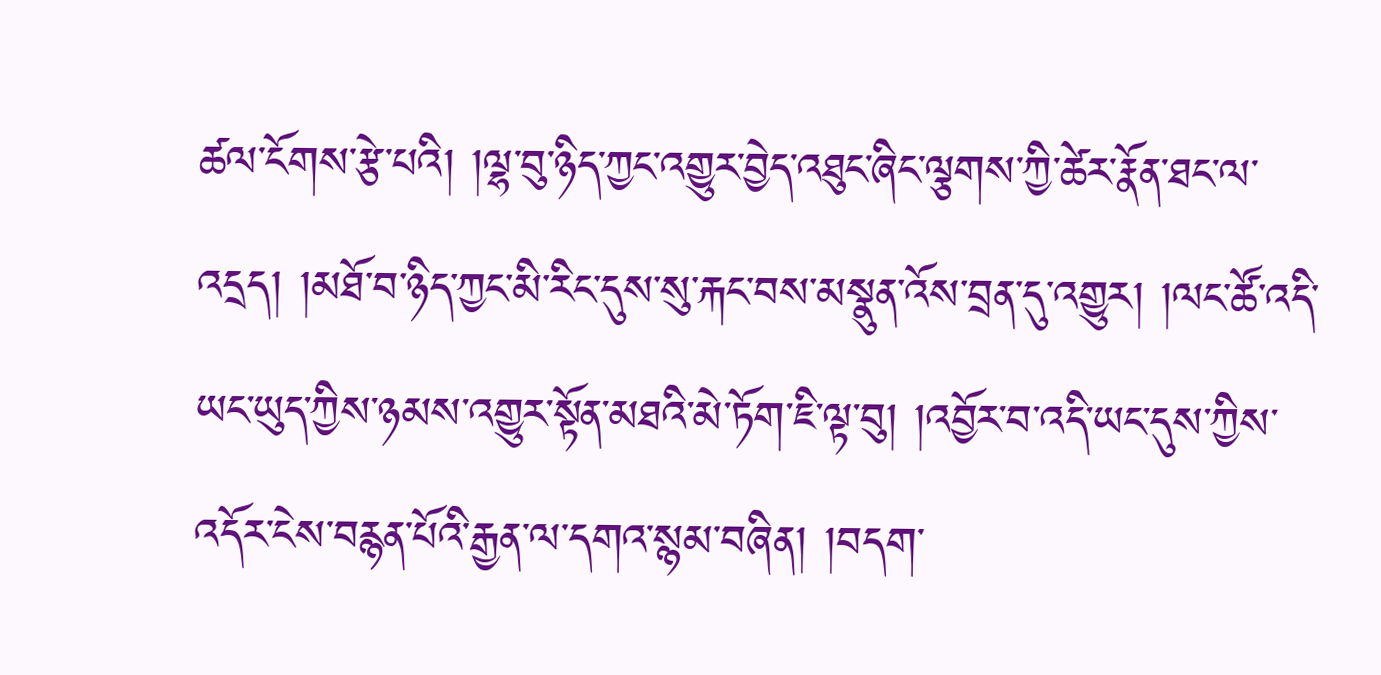ཚལ་ངོགས་རྩེ་པའི། །ལྷ་བུ་ཉིད་ཀྱང་འགྱུར་བྱེད་འཐུང་ཞིང་ལྕགས་ཀྱི་ཚེར་རྣོན་ཐང་ལ་འདྲད། །མཐོ་བ་ཉིད་ཀྱང་མི་རིང་དུས་སུ་རྐང་བས་མསྣུན་འོས་བྲན་དུ་འགྱུར། །ལང་ཚོ་འདི་ཡང་ཡུད་ཀྱིས་ཉམས་འགྱུར་སྟོན་མཐའི་མེ་ཏོག་ཇི་ལྟ་བུ། །འབྱོར་བ་འདི་ཡང་དུས་ཀྱིས་འདོར་ངེས་བརྙན་པོའི་རྒྱན་ལ་དགའ་སྙམ་བཞིན། །བདག་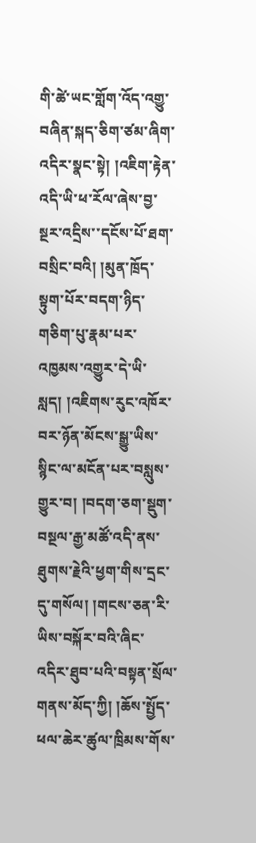གི་ཚེ་ཡང་གློག་འོད་འགྱུ་བཞིན་སྐད་ཅིག་ཙམ་ཞིག་འདིར་སྣང་སྟེ། །འཇིག་རྟེན་འདི་ཡི་ཕ་རོལ་ཞེས་བྱ་སྔར་འདྲིས་་དངོས་པོ་ཐག་བསྲིང་བའི། །མུན་ཁྲོད་སྟུག་པོར་བདག་ཉིད་གཅིག་པུ་རྣམ་པར་འཁྱམས་འགྱུར་དེ་ཡི་སླད། །འཇིགས་རུང་འཁོར་བར་ཉོན་མོངས་སྒྱུ་ཡིས་སྙིང་ལ་མངོན་པར་བསླུས་གྱུར་བ། །བདག་ཅག་སྡུག་བསྔལ་རྒྱ་མཚོ་འདི་ནས་ཐུགས་རྗེའི་ཕྱག་གིས་དྲང་དུ་གསོལ། །གངས་ཅན་རི་ཡིས་བསྐོར་བའི་ཞིང་འདིར་ཐུབ་པའི་བསྟན་སྲོལ་གནས་མོད་ཀྱི། །ཆོས་སྤྱོད་ཕལ་ཆེར་ཚུལ་ཁྲིམས་གོས་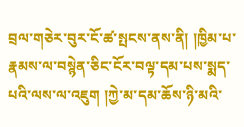བྲལ་གཅེར་བུར་ངོ་ཚ་སྤངས་ནས་ནི། །ཁྱིམ་པ་རྣམས་ལ་བསྙེན་ཅིང་ངོར་བལྟ་དམ་པས་སྨད་པའི་ལས་ལ་འཇུག །ཀྱེ་མ་དམ་ཆོས་ཉི་མའི་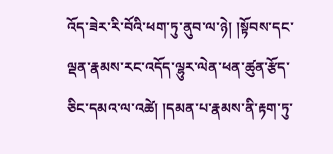འོད་ཟེར་རི་བོའི་ཕག་ཏུ་ནུབ་ལ་ཉེ། །སྟོབས་དང་ལྡན་རྣམས་རང་འདོད་ལྷུར་ལེན་ཕན་ཚུན་རྩོད་ཅིང་དམའ་ལ་འཚེ། །དམན་པ་རྣམས་ནི་རྟག་ཏུ་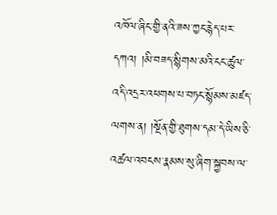འཁོལ་ཞིང་གྱི་ནའི་ཟས་ཀྱང་རྙེད་པར་དཀའ། །མི་བཟད་སྙིགས་མའི་ངང་ཚུལ་འདི་འདྲར་འཕགས་པ་བཏང་སྙོམས་མཛད་ལགས་ན། །སྔོན་གྱི་ཐུགས་དམ་དེ་ཡིས་ཅི་འཚལ་འབངས་རྣམས་སུ་ཞིག་སྐྱབས་ལ་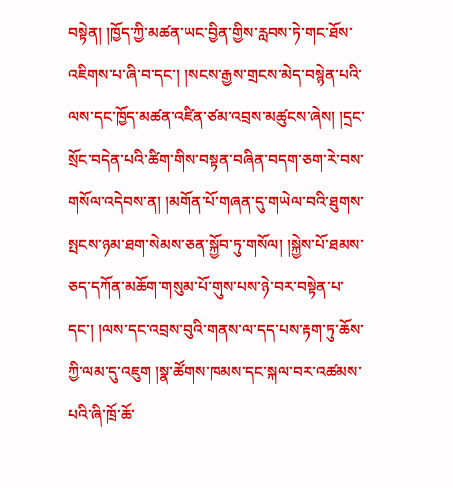བསྟེན། །ཁྱོད་ཀྱི་མཚན་ཡང་བྱིན་གྱིས་རླབས་ཏེ་གང་ཐོས་འཇིགས་པ་ཞི་བ་དང་། །སངས་རྒྱས་གྲངས་མེད་བསྙེན་པའི་ལས་དང་ཁྱོད་མཚན་འཛིན་ཙམ་འབྲས་མཚུངས་ཞེས། །དྲང་སྲོང་བདེན་པའི་ཚིག་གིས་བསྟན་བཞིན་བདག་ཅག་རེ་བས་གསོལ་འདེབས་ན། །མགོན་པོ་གཞན་དུ་གཡེལ་བའི་ཐུགས་སྤངས་ཉམ་ཐག་སེམས་ཅན་སྐྱོབ་ཏུ་གསོལ། །སྐྱེས་པོ་ཐམས་ཅད་དཀོན་མཆོག་གསུམ་པོ་གུས་པས་ཉེ་བར་བསྟེན་པ་དང་། །ལས་དང་འབྲས་བུའི་གནས་ལ་དད་པས་རྟག་ཏུ་ཆོས་ཀྱི་ལམ་དུ་འཇུག །སྣ་ཚོགས་ཁམས་དང་སྐལ་བར་འཚམས་པའི་ཞི་ཁྲོ་ཆོ་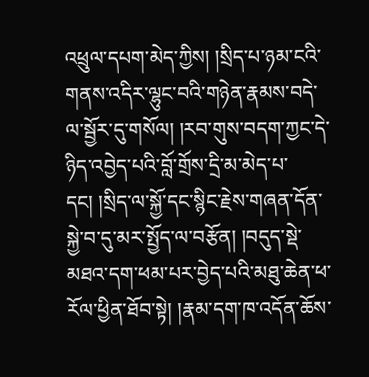འཕྲུལ་དཔག་མེད་ཀྱིས། །སྲིད་པ་ཉམ་ངའི་གནས་འདིར་ལྷུང་བའི་གཉེན་རྣམས་བདེ་ལ་སྦྱོར་དུ་གསོལ། །རབ་གུས་བདག་ཀྱང་དེ་ཉིད་འབྱེད་པའི་བློ་གྲོས་དྲི་མ་མེད་པ་དང། །སྲིད་ལ་སྐྱོ་དང་སྙིང་རྗེས་གཞན་དོན་སྐྱེ་བ་དུ་མར་སྤྱོད་ལ་བརྩོན། །བདུད་སྡེ་མཐའ་དག་ཕམ་པར་བྱེད་པའི་མཐུ་ཆེན་ཕ་རོལ་ཕྱིན་ཐོབ་སྟེ། །རྣམ་དག་ཁ་འདོན་ཆོས་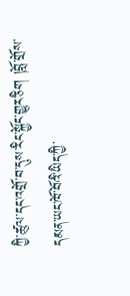ཀྱི་ཚུལ་དང་འགྲོ་བ་དུས་རིང་སྐྱོང་གྱུར་ཅིག །བློ་གྲོས་དམན་ཡང་ཁོ་བོའི་ཡིད་ཀྱི་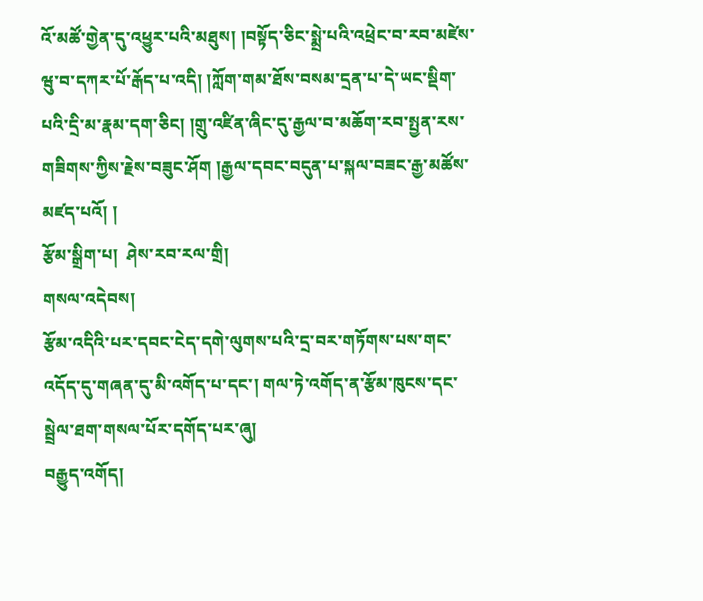འོ་མཚོ་གྱེན་དུ་འཕྱུར་པའི་མཐུས། །བསྟོད་ཅིང་སྨྲེ་པའི་འཕྲེང་བ་རབ་མཛེས་ཝུ་བ་དཀར་པོ་རྒོད་པ་འདི། །ཀློག་གམ་ཐོས་བསམ་དྲན་པ་དེ་ཡང་སྡིག་པའི་དྲི་མ་རྣམ་དག་ཅིང། །གྲུ་འཛིན་ཞིང་དུ་རྒྱལ་བ་མཆོག་རབ་སྤྱན་རས་གཟིགས་ཀྱིས་རྗེས་བཟུང་ཤོག །རྒྱལ་དབང་བདུན་པ་སྐལ་བཟང་རྒྱ་མཚོས་མཛད་པའོ། །
རྩོམ་སྒྲིག་པ།  ཤེས་རབ་རལ་གྲི།
གསལ་འདེབས།
རྩོམ་འདིའི་པར་དབང་ངེད་དགེ་ལུགས་པའི་དྲ་བར་གཏོགས་པས་གང་འདོད་དུ་གཞན་དུ་མི་འགོད་པ་དང་། གལ་ཏེ་འགོད་ན་རྩོམ་ཁུངས་དང་སྦྲེལ་ཐག་གསལ་པོར་དགོད་པར་ཞུ།
བརྒྱུད་འགོད།